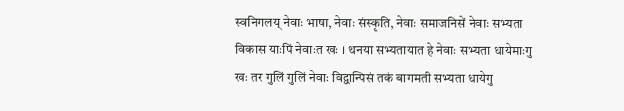स्वनिगलय् नेवाः भाषा, नेवाः संस्कृति, नेवाः समाजनिसें नेवाः सभ्यता विकास याःपिं नेवाःत खः । थनया सभ्यतायात हे नेवाः सभ्यता धायेमाःगु खः तर गुलिं गुलिं नेवाः विद्वान्पिसं तकं बागमती सभ्यता धायेगु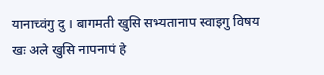यानाच्वंगु दु । बागमती खुसि सभ्यतानाप स्वाइगु विषय खः अले खुसि नापनापं हे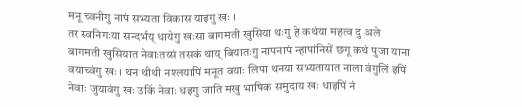मनू च्वनीगु नापं सभ्यता विकास याइगु खः ।
तर स्वनिगःया सन्दर्भय् धायेगु खःसा बागमती खुसिया थःगु हे कथंया महत्व दु अले बागमती खुसियात नेवाःतय्सं तसकं थाय् बियातःगु नापनापं न्हापांनिसें छगू कथं पुजा याना वयाच्वंगु खः । थन थीथी नश्लयापिं मनूत वयाः लिपा थनया सभ्यतायात नाला वंगुलिं इपिं नेवाः जुयावंगु खः उकिं नेवाः धइगु जाति मखु भाषिक समुदाय खः धाइपिं नं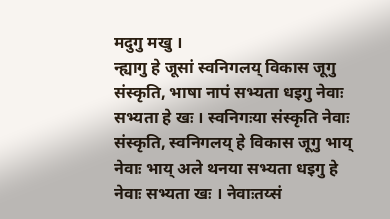मदुगु मखु ।
न्ह्यागु हे जूसां स्वनिगलय् विकास जूगु संस्कृति, भाषा नापं सभ्यता धइगु नेवाः सभ्यता हे खः । स्वनिगःया संस्कृति नेवाः संस्कृति, स्वनिगलय् हे विकास जूगु भाय् नेवाः भाय् अले थनया सभ्यता धइगु हे नेवाः सभ्यता खः । नेवाःतय्सं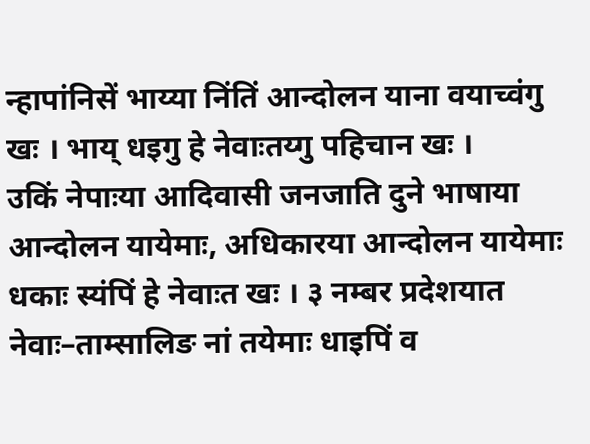न्हापांनिसें भाय्या निंतिं आन्दोलन याना वयाच्वंगु खः । भाय् धइगु हे नेवाःतय्गु पहिचान खः ।
उकिं नेपाःया आदिवासी जनजाति दुने भाषाया आन्दोलन यायेमाः, अधिकारया आन्दोलन यायेमाः धकाः स्यंपिं हे नेवाःत खः । ३ नम्बर प्रदेशयात नेवाः–ताम्सालिङ नां तयेमाः धाइपिं व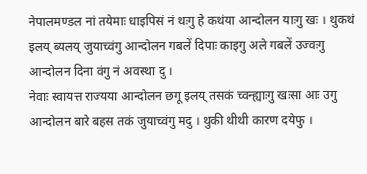नेपालमण्डल नां तयेमाः धाइपिसं नं थःगु हे कथंया आन्दोलन याःगु खः । थुकथं इलय् ब्यलय् जुयाच्वंगु आन्दोलन गबलें दिपाः काइगु अले गबलें उज्वःगु आन्दोलन दिना वंगु नं अवस्था दु ।
नेवाः स्वायत्त राज्यया आन्दोलन छगू इलय् तसकं च्वन्ह्याःगु खःसा आः उगु आन्दोलन बारे बहस तकं जुयाच्वंगु मदु । थुकी थीथी कारण दयेफु ।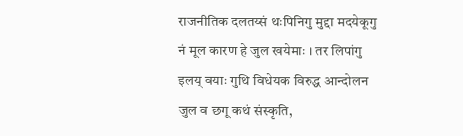राजनीतिक दलतय्सं थःपिनिगु मुद्दा मदयेकूगु नं मूल कारण हे जुल खयेमाः । तर लिपांगु इलय् वयाः गुथि विधेयक विरुद्ध आन्दोलन जुल व छगू कथं संस्कृति,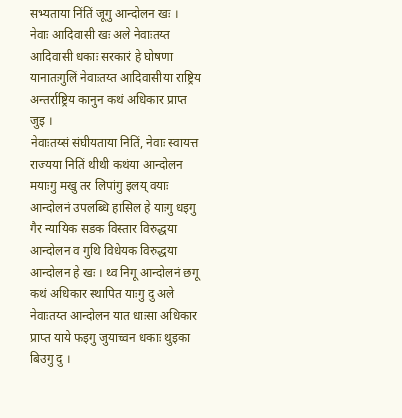सभ्यताया निंतिं जूगु आन्दोलन खः ।
नेवाः आदिवासी खः अले नेवाःतय्त आदिवासी धकाः सरकारं हे घोषणा यानातःगुलिं नेवाःतय्त आदिवासीया राष्ट्रिय अन्तर्राष्ट्रिय कानुन कथं अधिकार प्राप्त जुइ ।
नेवाःतय्सं संघीयताया नितिं, नेवाः स्वायत्त राज्यया नितिं थीथी कथंया आन्दोलन मयाःगु मखु तर लिपांगु इलय् वयाः आन्दोलनं उपलब्धि हासिल हे याःगु धइगु गैर न्यायिक सडक विस्तार विरुद्धया आन्दोलन व गुथि विधेयक विरुद्धया आन्दोलन हे खः । थ्व निगू आन्दोलनं छगू कथं अधिकार स्थापित याःगु दु अले नेवाःतय्त आन्दोलन यात धाःसा अधिकार प्राप्त याये फइगु जुयाच्वन धकाः थुइका बिउगु दु ।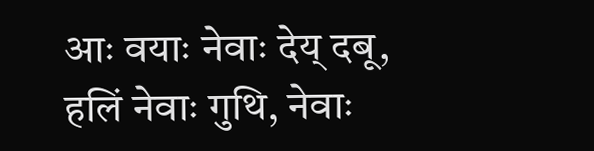आः वयाः नेवाः देय् दबू, हलिं नेवाः गुथि, नेवाः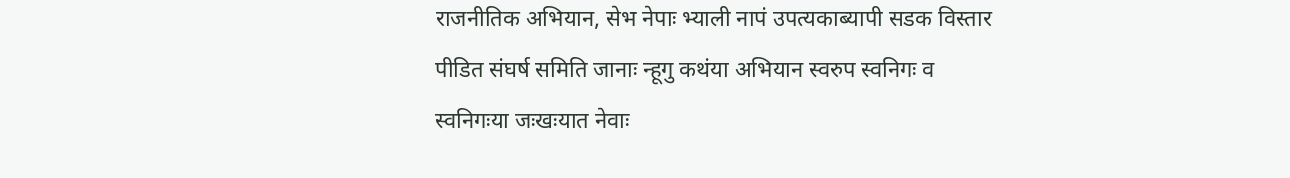राजनीतिक अभियान, सेभ नेपाः भ्याली नापं उपत्यकाब्यापी सडक विस्तार पीडित संघर्ष समिति जानाः न्हूगु कथंया अभियान स्वरुप स्वनिगः व स्वनिगःया जःखःयात नेवाः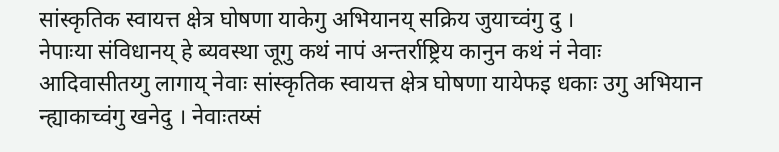सांस्कृतिक स्वायत्त क्षेत्र घोषणा याकेगु अभियानय् सक्रिय जुयाच्वंगु दु ।
नेपाःया संविधानय् हे ब्यवस्था जूगु कथं नापं अन्तर्राष्ट्रिय कानुन कथं नं नेवाः आदिवासीतय्गु लागाय् नेवाः सांस्कृतिक स्वायत्त क्षेत्र घोषणा यायेफइ धकाः उगु अभियान न्ह्याकाच्वंगु खनेदु । नेवाःतय्सं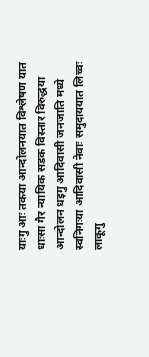याःगु आः तकया आन्दोलनयात विश्लेषण यात धाःसा गैर न्यायिक सडक विस्तार विरुद्धया आन्दोलन धइगु आदिवासी जनजाति मध्ये स्वनिगःया आदिवासी नेवाः समुदाययात लिच्वः लाकूगु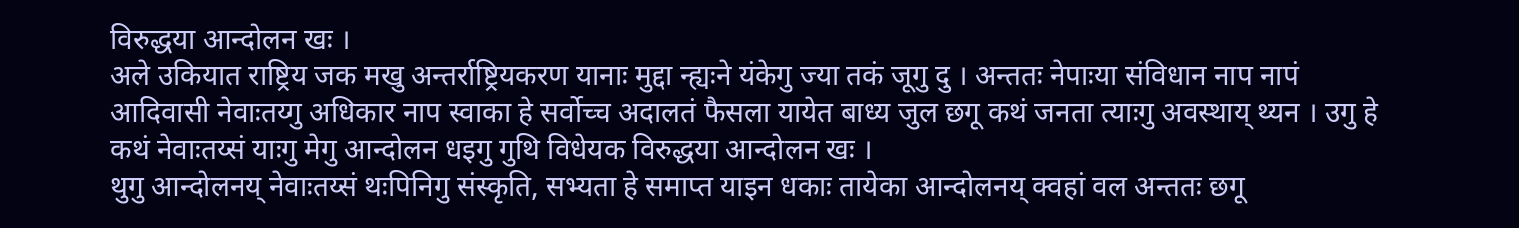विरुद्धया आन्दोलन खः ।
अले उकियात राष्ट्रिय जक मखु अन्तर्राष्ट्रियकरण यानाः मुद्दा न्ह्यःने यंकेगु ज्या तकं जूगु दु । अन्ततः नेपाःया संविधान नाप नापं आदिवासी नेवाःतय्गु अधिकार नाप स्वाका हे सर्वोच्च अदालतं फैसला यायेत बाध्य जुल छगू कथं जनता त्याःगु अवस्थाय् थ्यन । उगु हे कथं नेवाःतय्सं याःगु मेगु आन्दोलन धइगु गुथि विधेयक विरुद्धया आन्दोलन खः ।
थुगु आन्दोलनय् नेवाःतय्सं थःपिनिगु संस्कृति, सभ्यता हे समाप्त याइन धकाः तायेका आन्दोलनय् क्वहां वल अन्ततः छगू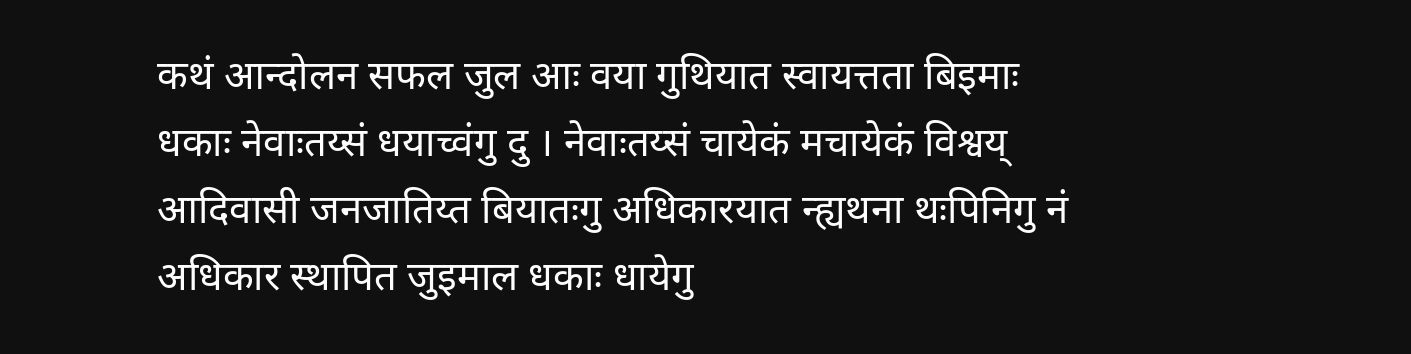कथं आन्दोलन सफल जुल आः वया गुथियात स्वायत्तता बिइमाः धकाः नेवाःतय्सं धयाच्वंगु दु । नेवाःतय्सं चायेकं मचायेकं विश्वय् आदिवासी जनजातिय्त बियातःगु अधिकारयात न्ह्यथना थःपिनिगु नं अधिकार स्थापित जुइमाल धकाः धायेगु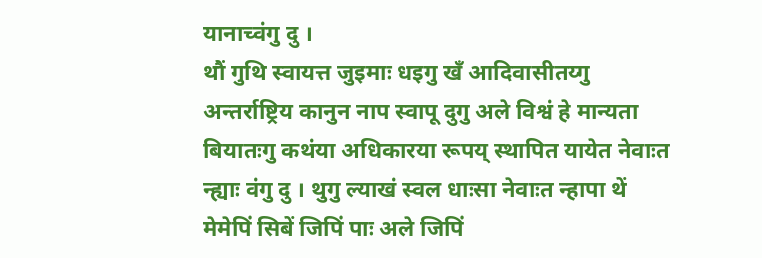यानाच्वंगु दु ।
थौं गुथि स्वायत्त जुइमाः धइगु खँ आदिवासीतय्गु अन्तर्राष्ट्रिय कानुन नाप स्वापू दुगु अले विश्वं हे मान्यता बियातःगु कथंया अधिकारया रूपय् स्थापित यायेत नेवाःत न्ह्याः वंगु दु । थुगु ल्याखं स्वल धाःसा नेवाःत न्हापा थें मेमेपिं सिबें जिपिं पाः अले जिपिं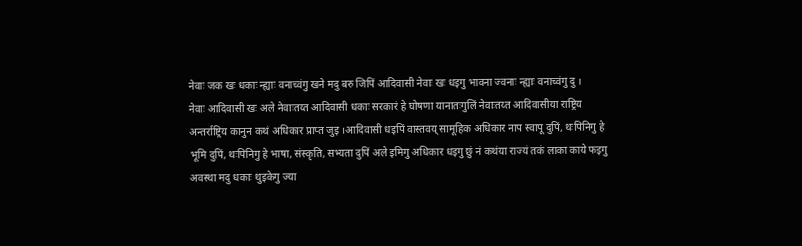नेवाः जक खः धकाः न्ह्याः वनाच्वंगु खने मदु बरु जिपिं आदिवासी नेवाः खः धइगु भावना ज्वनाः न्ह्याः वनाच्वंगु दु ।
नेवाः आदिवासी खः अले नेवाःतय्त आदिवासी धकाः सरकारं हे घोषणा यानातःगुलिं नेवाःतय्त आदिवासीया राष्ट्रिय अन्तर्राष्ट्रिय कानुन कथं अधिकार प्राप्त जुइ ।आदिवासी धइपिं वास्तवय् सामूहिक अधिकार नाप स्वापू दुपिं, थःपिनिगु हे भूमि दुपिं, थःपिनिगु हे भाषा, संस्कृति, सभ्यता दुपिं अले इमिगु अधिकार धइगु छुं नं कथंया राज्यं तकं लाका काये फइगु अवस्था मदु धकाः थुइकेगु ज्या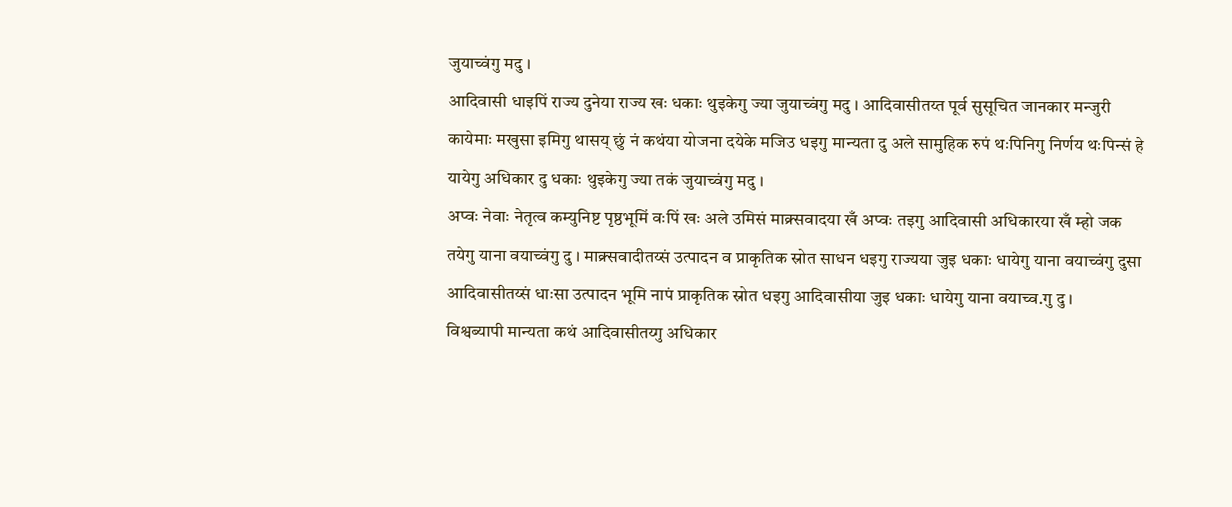जुयाच्वंगु मदु ।
आदिवासी धाइपिं राज्य दुनेया राज्य खः धकाः थुइकेगु ज्या जुयाच्वंगु मदु । आदिवासीतय्त पूर्व सुसूचित जानकार मन्जुरी कायेमाः मखुसा इमिगु थासय् छुं नं कथंया योजना दयेके मजिउ धइगु मान्यता दु अले सामुहिक रुपं थःपिनिगु निर्णय थःपिन्सं हे यायेगु अधिकार दु धकाः थुइकेगु ज्या तकं जुयाच्वंगु मदु ।
अप्वः नेवाः नेतृत्व कम्युनिष्ट पृष्ठभूमिं वःपिं खः अले उमिसं माक्र्सवादया खँ अप्वः तइगु आदिवासी अधिकारया खँ म्हो जक तयेगु याना वयाच्वंगु दु । माक्र्सवादीतय्सं उत्पादन व प्राकृतिक स्रोत साधन धइगु राज्यया जुइ धकाः धायेगु याना वयाच्वंगु दुसा आदिवासीतय्सं धाःसा उत्पादन भूमि नापं प्राकृतिक स्रोत धइगु आदिवासीया जुइ धकाः धायेगु याना वयाच्व.गु दु ।
विश्वब्यापी मान्यता कथं आदिवासीतय्गु अधिकार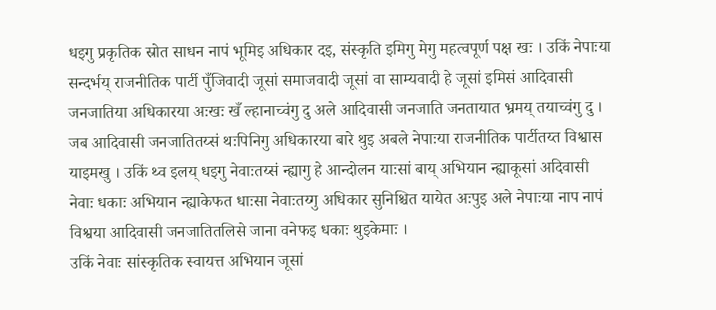धइगु प्रकृतिक स्रोत साधन नापं भूमिइ अधिकार दइ, संस्कृति इमिगु मेगु महत्वपूर्ण पक्ष खः । उकिं नेपाःया सन्दर्भय् राजनीतिक पार्टी पुँजिवादी जूसां समाजवादी जूसां वा साम्यवादी हे जूसां इमिसं आदिवासी जनजातिया अधिकारया अःखः खँ ल्हानाच्वंगु दु अले आदिवासी जनजाति जनतायात भ्रमय् तयाच्वंगु दु ।
जब आदिवासी जनजातितय्सं थःपिनिगु अधिकारया बारे थुइ अबले नेपाःया राजनीतिक पार्टीतय्त विश्वास याइमखु । उकिं थ्व इलय् धइगु नेवाःतय्सं न्ह्यागु हे आन्दोलन याःसां बाय् अभियान न्ह्याकूसां अदिवासी नेवाः धकाः अभियान न्ह्याकेफत धाःसा नेवाःतय्गु अधिकार सुनिश्चित यायेत अःपुइ अले नेपाःया नाप नापं विश्वया आदिवासी जनजातितलिसे जाना वनेफइ धकाः थुइकेमाः ।
उकिं नेवाः सांस्कृतिक स्वायत्त अभियान जूसां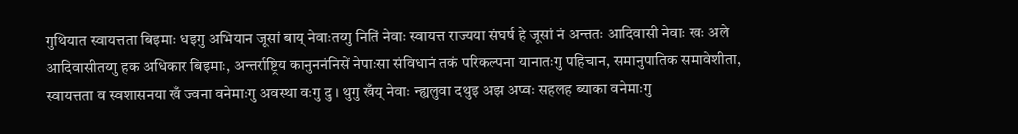गुथियात स्वायत्तता बिइमाः धइगु अभियान जूसां बाय् नेवाःतय्गु नितिं नेवाः स्वायत्त राज्यया संघर्ष हे जूसां नं अन्ततः आदिवासी नेवाः खः अले आदिवासीतय्गु हक अधिकार बिइमाः, अन्तर्राष्ट्रिय कानुननंनिसें नेपाःसा संविधानं तकं परिकल्पना यानातःगु पहिचान, समानुपातिक समावेशीता, स्वायत्तता व स्वशासनया खँ ज्वना वनेमाःगु अवस्था वःगु दु । थुगु खँय् नेवाः न्ह्यलुवा दथुइ अझ अप्वः सहलह ब्याका वनेमाःगु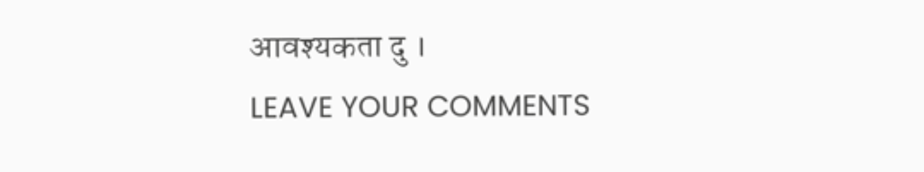आवश्यकता दु ।
LEAVE YOUR COMMENTS